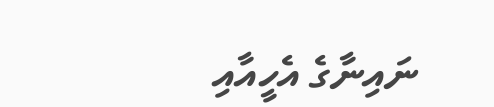ނައިނާގެ އެހީއާއި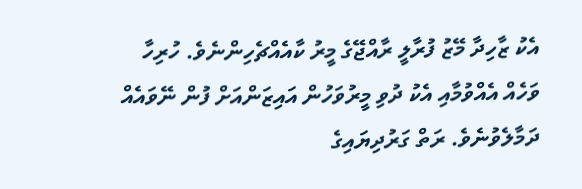އެކު ޒާހިދާ މޭޒު ފުރާލީ ރާއްޖޭގެ މީރު ކާއެއްޗެހިންނެވެ. ހުރިހާ ވަހެއް އެއްވުމާއި އެކު ދުވި މީރުވަހުން އައިޒަންއަށް ފުން ނޭވައެއް ދަމާލެވުނެވެ. ރަތް ގަރުދިޔައިގެ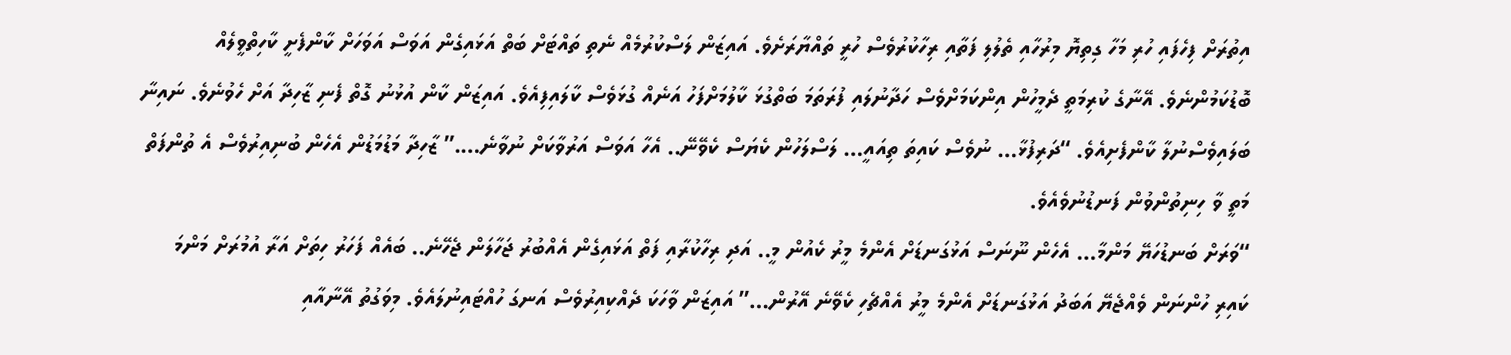އިތުރަށް ފިހެފައި ހުރި މަހާ ގިތިޔޮ މިރުހާއި ތެލުލި ފަތާއި ރިހާކުރުވެސް ހުރީ ތައްޔާރަށެވެ. އައިޒަން ލަސްކުރުމެއް ނެތި ތައްޓަށް ބަތް އަޅައިގެން އަވަސް އަވަހަށް ކާންފެށީ ކާހިތްވީލެއް ބޮޑުކަމުންނެވެ. އޭނާގެ ކުރިމަތީ ދެމީހުން އިންކަމަށްވެސް ހަދާނުލައި ފުރަތަމަ ބަތްގުޅަ ކާލުމަށްފަހު އަނެއް ގުޅަވެސް ކާލައިފިއެވެ. އައިޒަން ކާން އުޅުނު ގޮތް ފެނި ޒާހިދާ އަށް ހެވުނެވެ. ނައިނާ ބަލައިވެސްނުލާ ކާންފެށިއެވެ. “ދަރިފުޅާ… ނުވެސް ކައިތަ ތިއައީ… ލަސްލަހުން ކެޔަސް ކެވޭނޭ.. އެހާ އަވަސް އަރުވާކަށް ނުވާނެ….” ޒާހިދާ މަޑުމަޑުން އެހެން ބުނިއިރުވެސް އެ ތުންފަތް މަތީ ވާ ހިނިތުންވުން ފަނޑުނުވެއެވެ.
“ވަރަށް ބަނޑުހަޔޭ މަންމާ… އެހެން ނޫނަސް އަޅުގަނޑަށް އެންމެ މީރު ކެއުން މީ.. އަދި ރިހާކުރާއި ފަތް އަޅައިގެން އެއްބުރު ޖަހާލަން ޖެހޭނެ.. ބައެއް ފަހަރު ހިތަށް އަރާ އުމުރަށް މަންމަ ކައިރި ހުންނަން ވެއްޖެޔޭ އަބަދު އަޅުގަނޑަށް އެންމެ މީރު އެއްޗެހި ކެވޭނެ އޭރުން…” އައިޒަން ވާހަކަ ދެއްކިއިރުވެސް އަނގަ ހުއްޓައިނުލައެވެ. މިވަގުތު އޭނާއާއި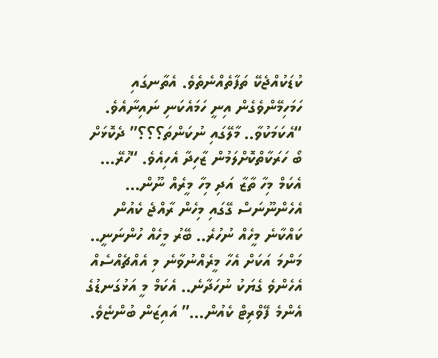ކުޑަކުއްޖެކޭ ތަފާތެއްނެތެވެ. އެތާނގައި ހަމަހިމޭންވެގެން އިނީ ހަމައެކަނި ނައިނާއެވެ. “އެކަމަކުވާ.. މާލޭގައި ނުކަންތަ؟؟؟” ދެކޮޅަށް ބޯ ހަރަކާތްކޮށްލަމުން ޒާހިދާ އެހިއެވެ. “ހުރޭ… އެކަމް މިހާ ތާޒާ އަދި މިހާ މީރެއް ނޫން… އެހެންނޫނަސް ގޭގައި މިހެން ރާއްޖެ ކެއުން ކައްކާނެ މީހެއް ނުހުރެ.. ބޭރު މީހެއް ހުންނަނީ.. މަންމަ އަކަށް އެހާ މީރެއްނުވާނެ މި އެއްޗެއްސެއް އެހެންވެ ގެޔަކު ނުހަދާނެ.. އެކަމް މީ އަޅުގަނޑުގެ އެންމެ ފޭވްރިޓް ކެއުން…” އައިޒަން ބުންޏެވެ.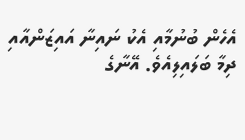އެހެން ބުނުމާއި އެކު ނައިނާ އައިޒަންއާއި ދިމާ ބަލައިލިއެވެ. އޭނާގެ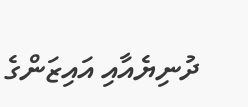ދުނިޔެއާއި އައިޒަންގެ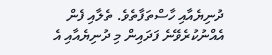ދުނިޔެއާއި ހާސްތަފާތެވެ. ތެލާއި ފެން އެއްނުކުރެވޭނެ ފަދައިން މި ދުނިޔެއާއި އެ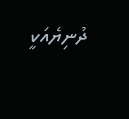ދުނިޔެއަކީ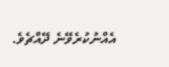އެއްނުކުރެވޭނެ ދޭއްޗެވެ.